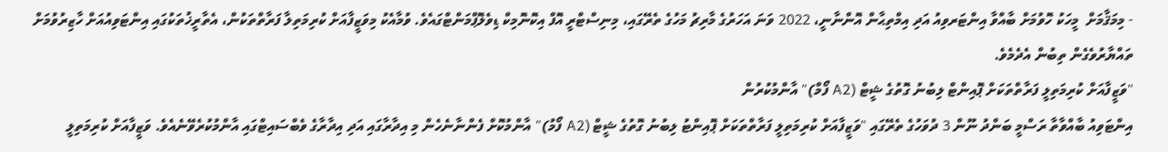- މިމަޤާމަށް  މީހަކު ހޮވުމަށް ބާއްވާ އިންޓަރވިއު އަދި އިމްތިޙާން އޮންނާނީ، 2022 ވަނަ އަހަރުގެ މާރިޗު މަހުގެ ތެރޭގައި، މިނިސްޓްރީ އޮފް އިކޮނޮމިކް ޑިވެލޮޕްމަންޓްގައެވެ. ވުމާއެކު މިވަޒީފާއަށް ކުރިމަތިލާ ފަރާތްތަކުން، އެތާރީޚުތަކުގައި އިންޓަވިއުއަށް ހާޒިރުވުމަށް ތައްޔާރުވެގެން ތިބުން އެދެމެވެ.
"ވަޒީފާއަށް ކުރިމަތިލީ ފަރާތްތަކަށް ޕޮއިންޓް ލިބުނު ގޮތުގެ ޝީޓް (A2 ފޯމް)" އާންމުކުރުން
އިންޓަވިއު ބާއްވާތާ ރަސްމީ ބަންދު ނޫން 3 ދުވަހުގެ ތެރޭގައި "ވަޒީފާއަށް ކުރިމަތިލީ ފަރާތްތަކަށް ޕޮއިންޓު ލިބުނު ގޮތުގެ ޝީޓް (A2 ފޯމު)" އާންމުކޮށް ފެންނާނެހެން މި އިދާރާގައި އަދި އިދާރާގެ ވެބްސައިޓްގައި އާންމުކުރެވޭނެއެވެ. ވަޒީފާއަށް ކުރިމަތިލީ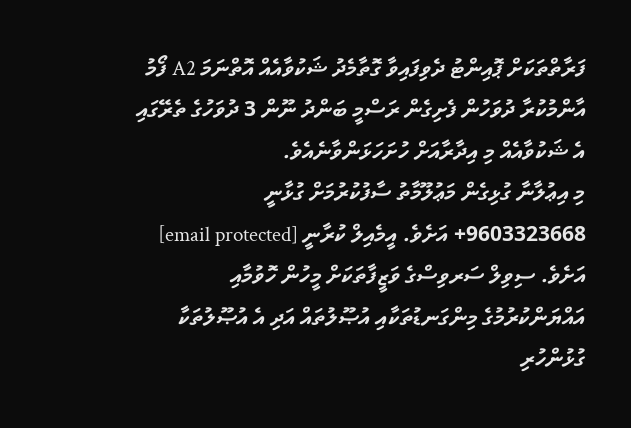ފަރާތްތަކަށް ޕޮއިންޓު ދެވިފައިވާ ގޮތާމެދު ޝަކުވާއެއް އޮތްނަމަ A2 ފޯމު އާންމުކުރާ ދުވަހުން ފެށިގެން ރަސްމީ ބަންދު ނޫން 3 ދުވަހުގެ ތެރޭގައި އެ ޝަކުވާއެއް މި އިދާރާއަށް ހުށަހަޅަންވާނެއެވެ.
މި އިޢުލާނާ ގުޅިގެން މަޢުލޫމާތު ސާފުކުރުމަށް ގުޅާނީ  9603323668+ އަށެވެ. އީމެއިލް ކުރާނީ [email protected] އަށެވެ. ސިވިލް ސަރވިސްގެ ވަޒީފާތަކަށް މީހުން ހޮވުމާއި އައްޔަންކުރުމުގެ މިންގަނޑުތަކާއި އުޞޫލުތައް އަދި އެ އުޞޫލުތަކާ ގުޅުންހުރި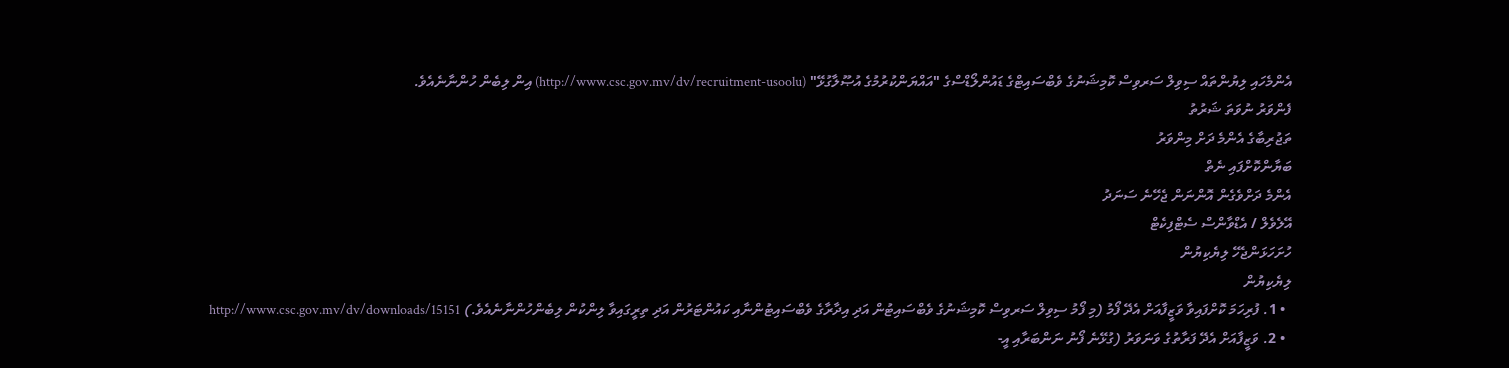އެންމެހައި ލިޔުންތައް ސިވިލް ސަރވިސް ކޮމިޝަނުގެ ވެބްސައިޓްގެ ޑައުންލޯޑްސްގެ "އައްޔަންކުރުމުގެ އުޞޫލާގުޅޭ" (http://www.csc.gov.mv/dv/recruitment-usoolu) އިން ލިބެން ހުންނާނެއެވެ.
ފެންވަރު ނުވަތަ ޝަރުތު
ތަޖުރިބާގެ އެންމެ ދަށް މިންވަރު
ބަޔާންކޮށްފައި ނެތް
އެންމެ ދަށްވެގެން އޮންނަން ޖެހޭނެ ސަނަދު
އޭލެވެލް / އެޑްވާންސް ސެޓްފިކެޓް
ހުށަހަޅަންޖެހޭ ލިޔެކިޔުން
ލިޔެކިޔުން
  • 1. ފުރިހަމަ ކޮށްފައިވާ ވަޒީފާއަށް އެދޭ ފޯމު (މި ފޯމު ސިވިލް ސަރވިސް ކޮމިޝަނުގެ ވެބްސައިޓުން އަދި އިދާރާގެ ވެބްސައިޓުންނާއި ކައުންޓަރުން އަދި ތިރީގައިވާ ލިންކުން ލިބެންހުންނާނެއެވެ.) http://www.csc.gov.mv/dv/downloads/15151
  • 2. ވަޒީފާއަށް އެދޭ ފަރާތުގެ ވަނަވަރު (ގުޅޭނެ ފޯނު ނަންބަރާއި އީ-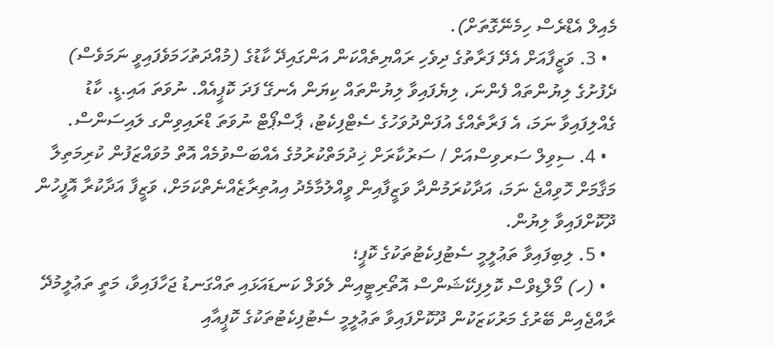މެއިލް އެޑްރެސް ހިމެނޭގޮތަށް).
  • 3. ވަޒީފާއަށް އެދޭ ފަރާތުގެ ދިވެހި ރައްޔިތެއްކަން އަންގައިދޭ ކާޑުގެ (މުއްދަތުހަމަވެފައިވީ ނަމަވެސް) ދެފުށުގެ ލިޔުންތައް ފެންނަ، ލިޔެފައިވާ ލިޔުންތައް ކިޔަން އެނގޭ ފަދަ ކޮޕީއެއް. ނުވަތަ އައި.ޑީ. ކާޑު ގެއްލިފައިވާ ނަމަ، އެ ފަރާތެއްގެ އުފަންދުވަހުގެ ސެޓްފިކެޓު، ޕާސްޕޯޓް ނުވަތަ ޑްރައިވިންގ ލައިސަންސް.
  • 4. ސިވިލް ސަރވިސްއަށް / ސަރުކާރަށް ޚިދުމަތްކުރުމުގެ އެއްބަސްވުމެއް އޮތް މުވައްޒަފުން ކުރިމަތިލާ މަޤާމަށް ހޮވިއްޖެ ނަމަ، އަދާކުރަމުންދާ ވަޒީފާއިން ވީއްލުމާމެދު އިއުތިރާޒެއްނެތްކަމަށް، ވަޒީފާ އަދާކުރާ އޮފީހުން ދޫކޮށްފައިވާ ލިޔުން.
  • 5. ލިބިފައިވާ ތަޢުލީމީ ސެޓުފިކެޓުތަކުގެ ކޮޕީ؛
  • (ހ) މޯލްޑިވްސް ކޮލިފިކޭޝަންސް އޮތޯރިޓީއިން ލެވަލް ކަނޑައަޅައި ތައްގަނޑު ޖަހާފައިވާ، މަތީ ތަޢުލީމުދޭ ރާއްޖެއިން ބޭރުގެ މަރުކަޒަކުން ދޫކޮށްފައިވާ ތަޢުލީމީ ސެޓުފިކެޓުތަކުގެ ކޮޕީއާއި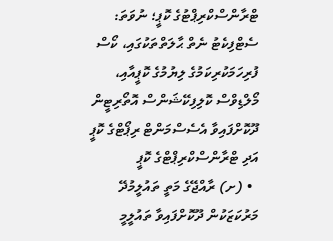ޓްރާންސްކްރިޕްޓުގެ ކޮޕީ؛ ނުވަތަ: ސެޓްފިކެޓު ނެތް ޙާލަތްތަކުގައި، ކޯސް ފުރިހަމަކުރިކަމުގެ ލިޔުމުގެ ކޮޕީއާއި، މޯލްޑިވްސް ކޮލިފިކޭޝަންސް އޮތޯރިޓީން ދޫކޮށްފައިވާ އެސެސްމަންޓް ރިޕޯޓްގެ ކޮޕީ އަދި ޓްރާންސްކްރިޕްޓްގެ ކޮޕީ
  • (ށ) ރާއްޖޭގެ މަތީ ތައުލީމުދޭ މަރުކަޒަކުން ދޫކޮށްފައިވާ ތައުލީމީ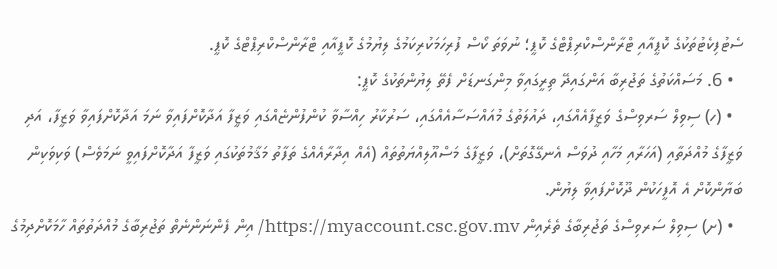ސެޓުފިކެޓުތަކުގެ ކޮޕީއާއި ޓްރާންސްކްރިޕްޓްގެ ކޮޕީ؛ ނުވަތަ ކޯސް ފުރިހަމަކުރިކަމުގެ ލިޔުމުގެ ކޮޕީއާއި ޓްރާންސްކްރިޕްޓްގެ ކޮޕީ.
  • 6. މަސައްކަތުގެ ތަޖުރިބާ އަންގައިދޭ ތިރީގައިވާ މިންގަނޑަށް ފެތޭ ލިޔުންތަކުގެ ކޮޕީ:
  • (ހ) ސިވިލް ސަރވިސްގެ ވަޒީފާއެއްގައި، ދައުލަތުގެ މުއައްސަސާއެއްގައި، ސަރުކާރު ހިއްސާވާ ކުންފުންޏެއްގައި ވަޒީފާ އަދާކޮށްފައިވާ ނަމަ އަދާކޮށްފައިވާ ވަޒީފާ، އަދި ވަޒީފާގެ މުއްދަތާއި (އަހަރާއި މަހާއި ދުވަސް އެނގޭގޮތަށް)، ވަޒީފާގެ މަސްއޫލިއްޔަތުތައް (އެއް އިދާރާއެއްގެ ތަފާތު މަޤާމުތަކުގައި ވަޒީފާ އަދާކޮށްފައިވީ ނަމަވެސް) ވަކިވަކިން ބަޔާންކޮށް އެ އޮފީހަކުން ދޫކޮށްފައިވާ ލިޔުން.
  • (ށ) ސިވިލް ސަރވިސްގެ ތަޖުރިބާގެ ތެރެއިން https://myaccount.csc.gov.mv/ އިން ފެންނަންނެތް ތަޖުރިބާގެ މުއްދަތުތައް ހާމަކޮށްދިމުގެ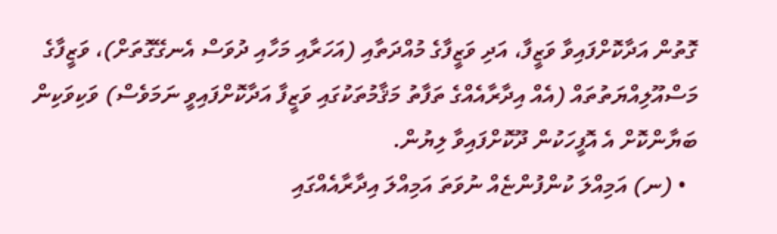ގޮތުން އަދާކޮށްފައިވާ ވަޒީފާ، އަދި ވަޒީފާގެ މުއްދަތާއި (އަހަރާއި މަހާއި ދުވަސް އެނގޭގޮތަށް)، ވަޒީފާގެ މަސްއޫލިއްޔަތުތައް (އެއް އިދާރާއެއްގެ ތަފާތު މަޤާމުތަކުގައި ވަޒީފާ އަދާކޮށްފައިވީ ނަމަވެސް) ވަކިވަކިން ބަޔާންކޮށް އެ އޮފީހަކުން ދޫކޮށްފައިވާ ލިޔުން.
  • (ނ) އަމިއްލަ ކުންފުންޏެއް ނުވަތަ އަމިއްލަ އިދާރާއެއްގައި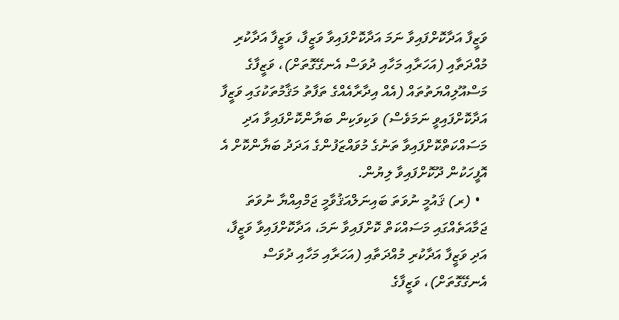ވަޒީފާ އަދާކޮށްފައިވާ ނަމަ އަދާކޮށްފައިވާ ވަޒީފާ، ވަޒީފާ އަދާކުރި މުއްދަތާއި (އަހަރާއި މަހާއި ދުވަސް އެނގޭގޮތަށް)، ވަޒީފާގެ މަސްއޫލިއްޔަތުތައް (އެއް އިދާރާއެއްގެ ތަފާތު މަޤާމުތަކުގައި ވަޒީފާ އަދާކޮށްފައިވީ ނަމަވެސް) ވަކިވަކިން ބަޔާންކޮށްފައިވާ އަދި މަސައްކަތްކޮށްފައިވާ ތަނުގެ މުވައްޒަފުންގެ އަދަދު ބަޔާންކޮށް އެ އޮފީހަކުން ދޫކޮށްފައިވާ ލިޔުން.
  • (ރ) ޤައުމީ ނުވަތަ ބައިނަލްއަޤުވާމީ ޖަމްއިއްޔާ ނުވަތަ ޖަމާއަތެއްގައި މަސައްކަތް ކޮށްފައިވާ ނަމަ، އަދާކޮށްފައިވާ ވަޒީފާ، އަދި ވަޒީފާ އަދާކުރި މުއްދަތާއި (އަހަރާއި މަހާއި ދުވަސް އެނގޭގޮތަށް)، ވަޒީފާގެ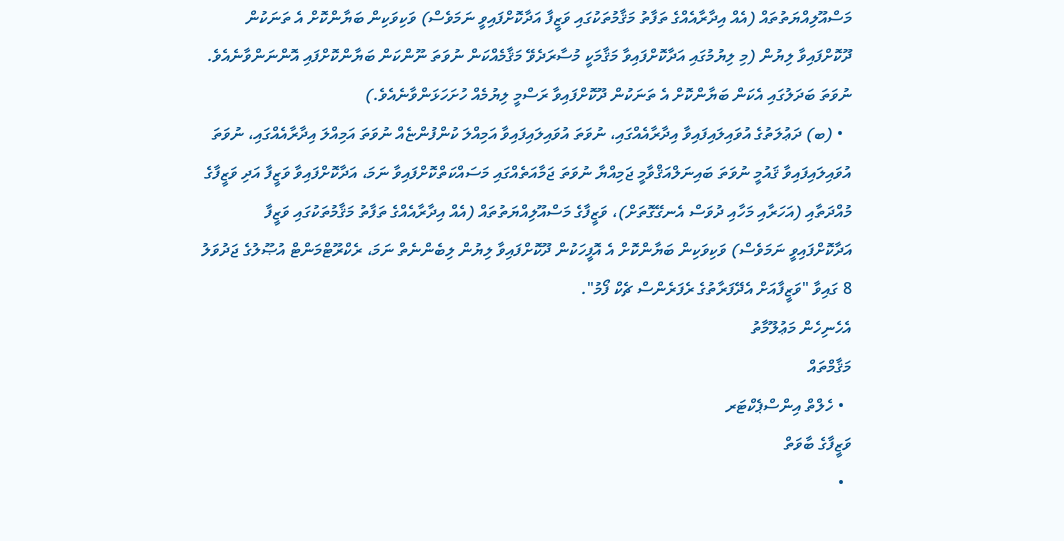މަސްއޫލިއްޔަތުތައް (އެއް އިދާރާއެއްގެ ތަފާތު މަޤާމުތަކުގައި ވަޒީފާ އަދާކޮށްފައިވީ ނަމަވެސް) ވަކިވަކިން ބަޔާންކޮށް އެ ތަނަކުން ދޫކޮށްފައިވާ ލިޔުން (މި ލިޔުމުގައި އަދާކޮށްފައިވާ މަޤާމަކީ މުސާރަދެވޭ މަޤާމެއްކަން ނުވަތަ ނޫންކަން ބަޔާންކޮށްފައި އޮންނަންވާނެއެވެ. ނުވަތަ ބަދަލުގައި އެކަން ބަޔާންކޮށް އެ ތަނަކުން ދޫކޮށްފައިވާ ރަސްމީ ލިޔުމެއް ހުށަހަޅަންވާނެއެވެ.)
  • (ބ) ދަޢުލަތުގެ އުވައިލައިފައިވާ އިދާރާއެއްގައި، ނުވަތަ އުވައިލައިފައިވާ އަމިއްލަ ކުންފުންޏެއް ނުވަތަ އަމިއްލަ އިދާރާއެއްގައި، ނުވަތަ އުވައިލައިފައިވާ ޤައުމީ ނުވަތަ ބައިނަލްއަޤްވާމީ ޖަމިއްޔާ ނުވަތަ ޖަމާއަތެއްގައި މަސައްކަތްކޮށްފައިވާ ނަމަ، އަދާކޮށްފައިވާ ވަޒީފާ އަދި ވަޒީފާގެ މުއްދަތާއި (އަހަރާއި މަހާއި ދުވަސް އެނގޭގޮތަށް)، ވަޒީފާގެ މަސްއޫލިއްޔަތުތައް (އެއް އިދާރާއެއްގެ ތަފާތު މަޤާމުތަކުގައި ވަޒީފާ އަދާކޮށްފައިވީ ނަމަވެސް) ވަކިވަކިން ބަޔާންކޮށް އެ އޮފީހަކުން ދޫކޮށްފައިވާ ލިޔުން ލިބެންނެތް ނަމަ، ރެކްރޫޓްމަންޓް އުޞޫލުގެ ޖަދުވަލު 8 ގައިވާ "ވަޒީފާއަށް އެދޭފަރާތުގެ ރެފަރެންސް ޗެކް ފޯމު".
އެހެނިހެން މަޢުލޫމާތު
މަޤާމްތައް
  • ހެލްތް އިންސްޕެކްޓަރ
ވަޒީފާގެ ބާވަތް
  •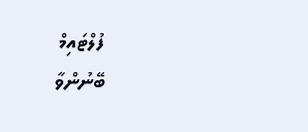ފުލްޓައިމް
ބޭނުންވާ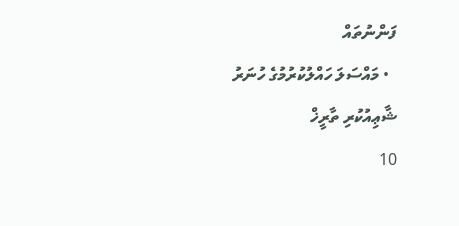ފަންނުތައް
  • މައްސަލަ ހައްލުކުރުމުގެ ހުނަރު
ޝާޢިއުކުރި ތާރީޚް
10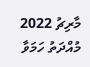މާރިޗު 2022
މުއްދަތު ހަމަވާ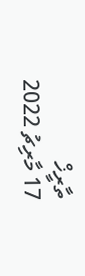ތާރީޚް
17 މާރިޗު 2022